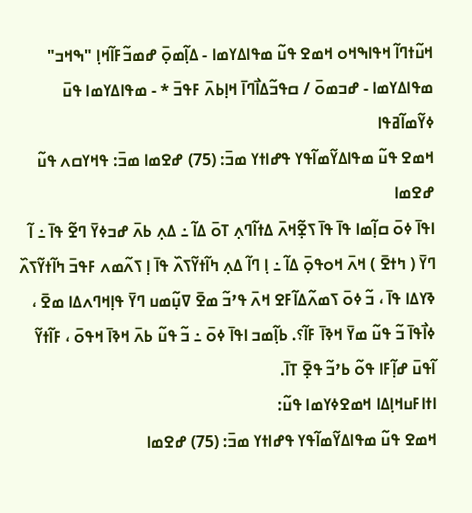ߞߎ߬ߙߣߊ߬ ߞߟߊߒߞߋ ߞߘߐ ߟߎ߬ ߘߟߊߡߌߘߊ - ߡߊ߲߬ߘߋ߲߫ ߝߘߏ߬ߓߊ߬ߞߊ߲ "ߒߞߏ" ߘߟߊߡߌߘߊ - ߝߏߘߋ߫ / ߛߟߏ߬ߡߊ߯ߣߊ߫ ߞߊ߲ߕߍ߫ ߓߟߏ߫ * - ߘߟߊߡߌߘߊ ߟߎ߫ ߦߌ߬ߘߊ߬ߥߟߊ
ߞߘߐ ߟߎ߬ ߘߟߊߡߌ߬ߘߊ߬ߟߌ ߟߝߊߙߌ ߘߏ߫: (75) ߝߐߘߊ ߘߏ߫: ߟߞߌߛߍ ߟߎ߬ ߝߐߘߊ
ߊߟߊ߫ ߦߋ߫ ߛߊ߲߬ߘߊ ߟߊ߫ ߟߊ߫ ߖߐ߲߬ߞߍ߫ ߡߙߊ߬ߣߍ߲ ߠߋ߫ ߡߊ߬ ߸ ߡߍ߲ ߕߍ߫ ߝߏߦߌ߫ ߣߐ߬ ߟߊ߫ ߸ ߊ߬ ߣߌ߫ ( ߤߙߐ߫ ) ߞߍ߫ ߞߋߟߋ߲߫ ߡߊ߬ ߸ ߊ߲ ߣߊ߬ ߡߍ߲ ߤߊ߬ߙߌ߬ߖߍ߰ ߟߊ߫ ߊ߲ ߖߍ߬ߘߍ ߓߟߏ߫ ߤߊ߬ߙߌ߬ߖߍ߰ ߢߌߡߊ ߟߊ߫ ، ߏ߬ ߦߋ߫ ߖߘߍ߬ߡߊ߬ߓߐ ߞߍ߫ ߟߴߏ߬ ߘߐ߫ ߜߎ߲߬ߘߎ ߣߌ߫ ߟߊ߲ߞߣߍߡߊ ߘߐ߫ ، ߦߊ߯ߟߊ߫ ߏ߬ ߟߎ߬ ߘߌ߫ ߞߢߊ߫ ߓߊ߬؟. ߕߊ߲߬ߘߏ ߊߟߊ߫ ߦߋ߫ ߸ ߏ߬ ߟߎ߬ ߕߍ߫ ߞߢߊ߫ ߞߟߋ߫ ، ߓߊ߬ߙߌ߬ ߊ߬ߟߎ߫ ߝߊ߲߬ߓߊ ߟߋ߬ ߕߴߏ߬ ߟߐ߲߫ ߠߊ߫.
ߊߙߊߓߎߞߊ߲ߡߊ ߞߘߐߦߌߘߊ ߟߎ߬:
ߞߘߐ ߟߎ߬ ߘߟߊߡߌ߬ߘߊ߬ߟߌ ߟߝߊߙߌ ߘߏ߫: (75) ߝߐߘߊ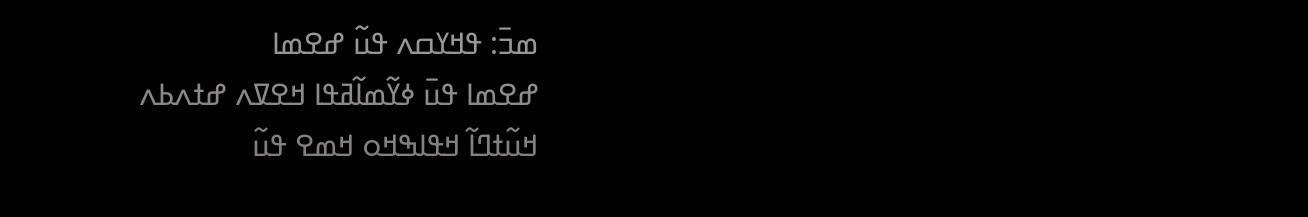ߘߏ߫: ߟߞߌߛߍ ߟߎ߬ ߝߐߘߊ
ߝߐߘߊ ߟߎ߫ ߦߌ߬ߘߊ߬ߥߟߊ ߞߐߜߍ ߝߙߍߕߍ
ߞߎ߬ߙߣߊ߬ ߞߟߊߒߞߋ ߞߘߐ ߟߎ߬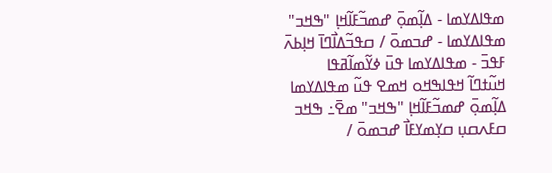ߘߟߊߡߌߘߊ - ߡߊ߲߬ߘߋ߲߫ ߝߘߏ߬ߓߊ߬ߞߊ߲ "ߒߞߏ" ߘߟߊߡߌߘߊ - ߝߏߘߋ߫ / ߛߟߏ߬ߡߊ߯ߣߊ߫ ߞߊ߲ߕߍ߫ ߓߟߏ߫ - ߘߟߊߡߌߘߊ ߟߎ߫ ߦߌ߬ߘߊ߬ߥߟߊ
ߞߎ߬ߙߣߊ߬ ߞߟߊߒߞߋ ߞߘߐ ߟߎ߬ ߘߟߊߡߌߘߊ ߡߊ߲߬ߘߋ߲߫ ߝߘߏ߬ߓߊ߬ߞߊ߲ "ߒߞߏ" ߘߐ߫߸ ߒߞߏ ߛߓߍߛߎ߲ ߛߌ߲ߘߌߓߊ߯ ߝߏߘߋ߫ /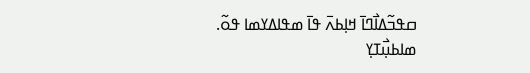ߛߟߏ߬ߡߊ߯ߣߊ߫ ߞߊ߲ߕߍ߫ ߟߊ߫ ߘߟߊߡߌߘߊ ߟߋ߬.
ߘߊߕߎ߲߯ߠߌ߲